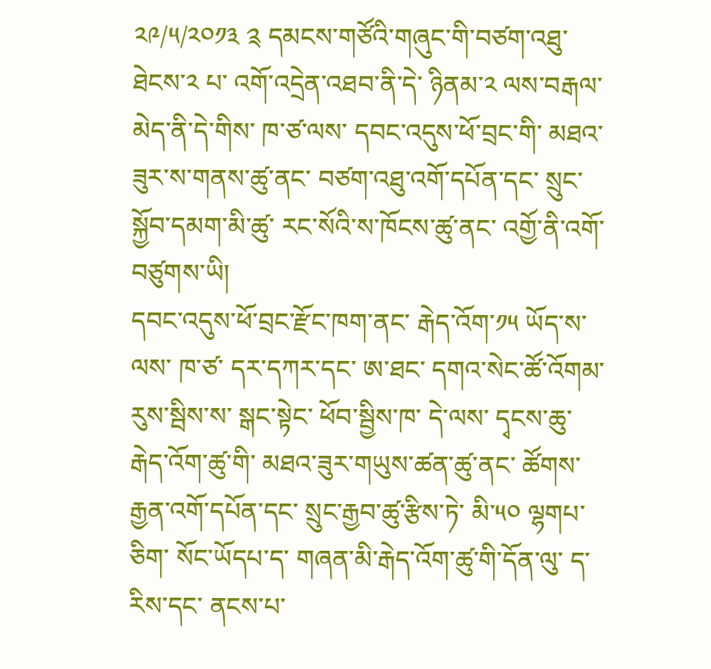༢༩/༥/༢༠༡༣ ༉ དམངས་གཙོའི་གཞུང་གི་བཙག་འཐུ་ ཐེངས་༢ པ་ འགོ་འདྲེན་འཐབ་ནི་དེ་ ཉིནམ་༢ ལས་བརྒལ་མེད་ནི་དེ་གིས་ ཁ་ཙ་ལས་ དབང་འདུས་ཕོ་བྲང་གི་ མཐའ་ཟུར་ས་གནས་ཚུ་ནང་ བཙག་འཐུ་འགོ་དཔོན་དང་ སྲུང་སྐྱོབ་དམག་མི་ཚུ་ རང་སོའི་ས་ཁོངས་ཚུ་ནང་ འགྱོ་ནི་འགོ་བཙུགས་ཡི།
དབང་འདུས་ཕོ་བྲང་རྫོང་ཁག་ནང་ རྒེད་འོག་༡༥ ཡོད་ས་ལས་ ཁ་ཙ་ དར་དཀར་དང་ ཨ་ཐང་ དགའ་སེང་ཚོ་འོགམ་ རུས་སྦིས་ས་ སྒང་སྟེང་ ཕོབ་སྦྱིས་ཁ་ དེ་ལས་ དྭངས་ཆུ་རྒེད་འོག་ཚུ་གི་ མཐའ་ཟུར་གཡུས་ཚན་ཚུ་ནང་ ཚོགས་རྒྱན་འགོ་དཔོན་དང་ སྲུང་རྒྱབ་ཚུ་རྩིས་ཏེ་ མི་༥༠ ལྷགཔ་ཅིག་ སོང་ཡོདཔ་ད་ གཞན་མི་རྒེད་འོག་ཚུ་གི་དོན་ལུ་ ད་རིས་དང་ ནངས་པ་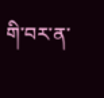གི་བར་ན་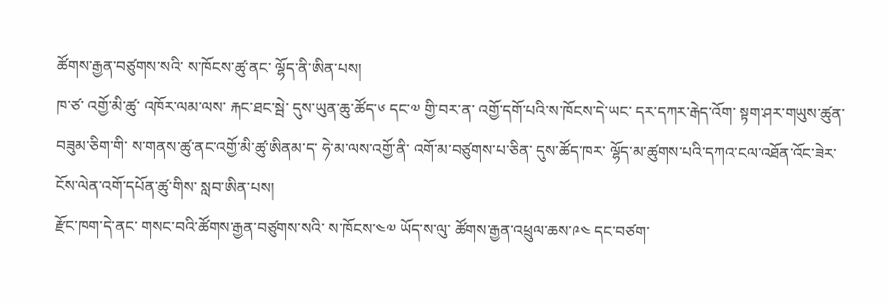ཚོགས་རྒྱན་བཙུགས་སའི་ ས་ཁོངས་ཚུ་ནང་ ལྷོད་ནི་ཨིན་པས།
ཁ་ཙ་ འགྱོ་མི་ཚུ་ འཁོར་ལམ་ལས་ རྐང་ཐང་སྦེ་ དུས་ཡུན་ཆུ་ཚོད་༦ དང་༧ གྱི་བར་ན་ འགྱོ་དགོ་པའི་ས་ཁོངས་དེ་ཡང་ དར་དཀར་རྒེད་འོག་ སྟག་ཤར་གཡུས་ཚུན་བཟུམ་ཅིག་གི་ ས་གནས་ཚུ་ནང་འགྱོ་མི་ཚུ་ཨིནམ་ད་ ཧེ་མ་ལས་འགྱོ་ནི་ འགོ་མ་བཙུགས་པ་ཅིན་ དུས་ཚོད་ཁར་ ལྷོད་མ་ཚུགས་པའི་དཀའ་ངལ་འཐོན་འོང་ཟེར་ ངོས་ལེན་འགོ་དཔོན་ཚུ་གིས་ སླབ་ཨིན་པས།
རྫོང་ཁག་དེ་ནང་ གསང་བའི་ཚོགས་རྒྱན་བཙུགས་སའི་ ས་ཁོངས་༤༧ ཡོད་ས་ལུ་ ཚོགས་རྒྱན་འཕྲུལ་ཆས་༩༤ དང་བཙག་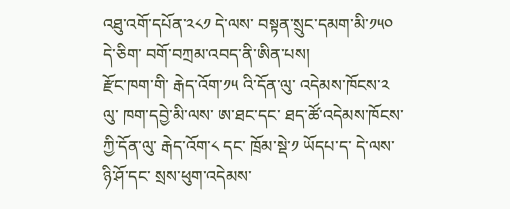འཐུ་འགོ་དཔོན་༢༨༡ དེ་ལས་ བསྟན་སྲུང་དམག་མི་༡༥༠ དེ་ཅིག་ བགོ་བཀྲམ་འབད་ནི་ཨིན་པས།
རྫོང་ཁག་གི་ རྒེད་འོག་༡༥ འི་དོན་ལུ་ འདེམས་ཁོངས་༢ ལུ་ ཁག་དབྱེ་མི་ལས་ ཨ་ཐང་དང་ ཐད་ཚོ་འདེམས་ཁོངས་ཀྱི་དོན་ལུ་ རྒེད་འོག་༨ དང་ ཁྲོམ་སྡེ་༡ ཡོདཔ་ད་ དེ་ལས་ ཉི་ཤོ་དང་ སྲས་ཕུག་འདེམས་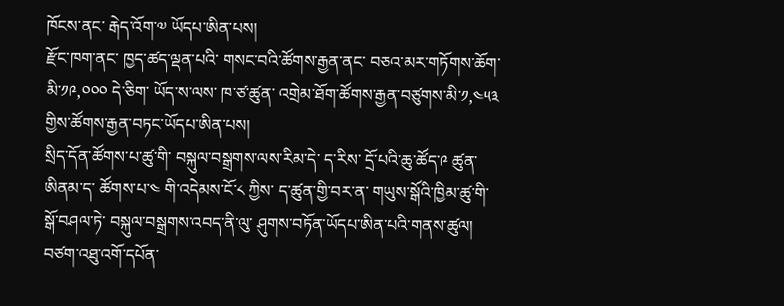ཁོངས་ནང་ རྒེད་འོག་༧ ཡོདཔ་ཨིན་པས།
རྫོང་ཁག་ནང་ ཁྱད་ཚད་ལྡན་པའི་ གསང་བའི་ཚོགས་རྒྱན་ནང་ བཅའ་མར་གཏོགས་ཆོག་མི་༡༩,༠༠༠ དེ་ཅིག་ ཡོད་ས་ལས་ ཁ་ཙ་ཚུན་ འགྲེམ་ཐོག་ཚོགས་རྒྱན་བཙུགས་མི་༡,༤༥༣ གྱིས་ཚོགས་རྒྱན་བཏང་ཡོདཔ་ཨིན་པས།
སྲིད་དོན་ཚོགས་པ་ཚུ་གི་ བསྐུལ་བསྒྲགས་ལས་རིམ་དེ་ ད་རིས་ དྲོ་པའི་ཆུ་ཚོད་༩ ཚུན་ཨིནམ་ད་ ཚོགས་པ་༤ གི་འདེམས་ངོ་༨ ཀྱིས་ ད་ཚུན་གྱི་བར་ན་ གཡུས་སྒོའི་ཁྱིམ་ཚུ་གི་ སྒོ་བཤལ་ཏེ་ བསྐུལ་བསྒྲགས་འབད་ནི་ལུ་ ཤུགས་བཏོན་ཡོདཔ་ཨིན་པའི་གནས་ཚུལ།
བཙག་འཐུ་འགོ་དཔོན་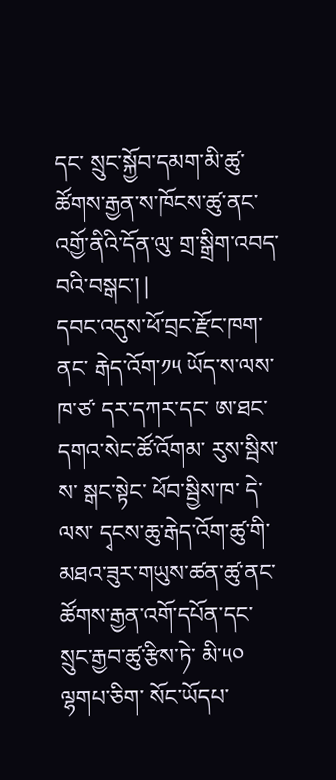དང་ སྲུང་སྐྱོབ་དམག་མི་ཚུ་ ཚོགས་རྒྱན་ས་ཁོངས་ཚུ་ནང་ འགྱོ་ནིའི་དོན་ལུ་ གྲ་སྒྲིག་འབད་བའི་བསྒང་། |
དབང་འདུས་ཕོ་བྲང་རྫོང་ཁག་ནང་ རྒེད་འོག་༡༥ ཡོད་ས་ལས་ ཁ་ཙ་ དར་དཀར་དང་ ཨ་ཐང་ དགའ་སེང་ཚོ་འོགམ་ རུས་སྦིས་ས་ སྒང་སྟེང་ ཕོབ་སྦྱིས་ཁ་ དེ་ལས་ དྭངས་ཆུ་རྒེད་འོག་ཚུ་གི་ མཐའ་ཟུར་གཡུས་ཚན་ཚུ་ནང་ ཚོགས་རྒྱན་འགོ་དཔོན་དང་ སྲུང་རྒྱབ་ཚུ་རྩིས་ཏེ་ མི་༥༠ ལྷགཔ་ཅིག་ སོང་ཡོདཔ་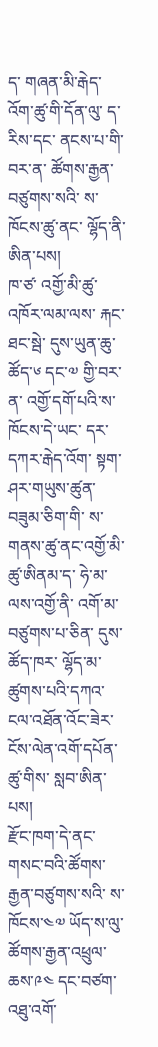ད་ གཞན་མི་རྒེད་འོག་ཚུ་གི་དོན་ལུ་ ད་རིས་དང་ ནངས་པ་གི་བར་ན་ ཚོགས་རྒྱན་བཙུགས་སའི་ ས་ཁོངས་ཚུ་ནང་ ལྷོད་ནི་ཨིན་པས།
ཁ་ཙ་ འགྱོ་མི་ཚུ་ འཁོར་ལམ་ལས་ རྐང་ཐང་སྦེ་ དུས་ཡུན་ཆུ་ཚོད་༦ དང་༧ གྱི་བར་ན་ འགྱོ་དགོ་པའི་ས་ཁོངས་དེ་ཡང་ དར་དཀར་རྒེད་འོག་ སྟག་ཤར་གཡུས་ཚུན་བཟུམ་ཅིག་གི་ ས་གནས་ཚུ་ནང་འགྱོ་མི་ཚུ་ཨིནམ་ད་ ཧེ་མ་ལས་འགྱོ་ནི་ འགོ་མ་བཙུགས་པ་ཅིན་ དུས་ཚོད་ཁར་ ལྷོད་མ་ཚུགས་པའི་དཀའ་ངལ་འཐོན་འོང་ཟེར་ ངོས་ལེན་འགོ་དཔོན་ཚུ་གིས་ སླབ་ཨིན་པས།
རྫོང་ཁག་དེ་ནང་ གསང་བའི་ཚོགས་རྒྱན་བཙུགས་སའི་ ས་ཁོངས་༤༧ ཡོད་ས་ལུ་ ཚོགས་རྒྱན་འཕྲུལ་ཆས་༩༤ དང་བཙག་འཐུ་འགོ་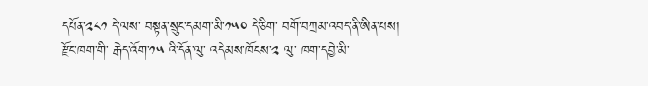དཔོན་༢༨༡ དེ་ལས་ བསྟན་སྲུང་དམག་མི་༡༥༠ དེ་ཅིག་ བགོ་བཀྲམ་འབད་ནི་ཨིན་པས།
རྫོང་ཁག་གི་ རྒེད་འོག་༡༥ འི་དོན་ལུ་ འདེམས་ཁོངས་༢ ལུ་ ཁག་དབྱེ་མི་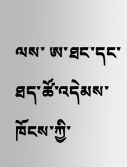ལས་ ཨ་ཐང་དང་ ཐད་ཚོ་འདེམས་ཁོངས་ཀྱི་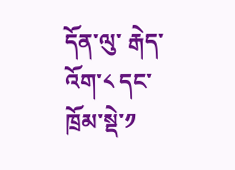དོན་ལུ་ རྒེད་འོག་༨ དང་ ཁྲོམ་སྡེ་༡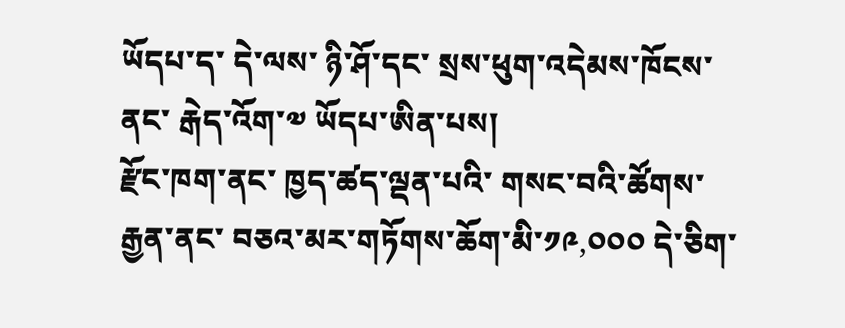ཡོདཔ་ད་ དེ་ལས་ ཉི་ཤོ་དང་ སྲས་ཕུག་འདེམས་ཁོངས་ནང་ རྒེད་འོག་༧ ཡོདཔ་ཨིན་པས།
རྫོང་ཁག་ནང་ ཁྱད་ཚད་ལྡན་པའི་ གསང་བའི་ཚོགས་རྒྱན་ནང་ བཅའ་མར་གཏོགས་ཆོག་མི་༡༩,༠༠༠ དེ་ཅིག་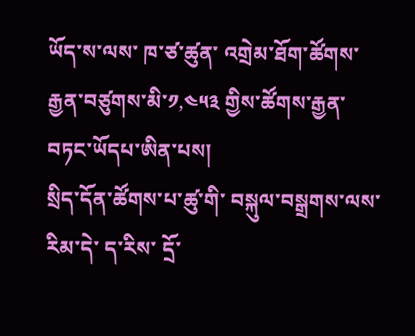ཡོད་ས་ལས་ ཁ་ཙ་ཚུན་ འགྲེམ་ཐོག་ཚོགས་རྒྱན་བཙུགས་མི་༡,༤༥༣ གྱིས་ཚོགས་རྒྱན་བཏང་ཡོདཔ་ཨིན་པས།
སྲིད་དོན་ཚོགས་པ་ཚུ་གི་ བསྐུལ་བསྒྲགས་ལས་རིམ་དེ་ ད་རིས་ དྲོ་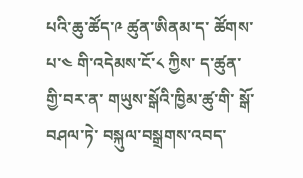པའི་ཆུ་ཚོད་༩ ཚུན་ཨིནམ་ད་ ཚོགས་པ་༤ གི་འདེམས་ངོ་༨ ཀྱིས་ ད་ཚུན་གྱི་བར་ན་ གཡུས་སྒོའི་ཁྱིམ་ཚུ་གི་ སྒོ་བཤལ་ཏེ་ བསྐུལ་བསྒྲགས་འབད་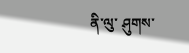ནི་ལུ་ ཤུགས་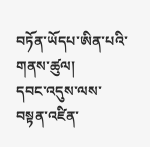བཏོན་ཡོདཔ་ཨིན་པའི་གནས་ཚུལ།
དབང་འདུས་ལས་ བསྟན་འཛིན་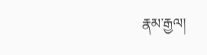རྣམ་རྒྱལ།